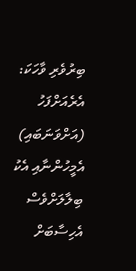ބިރުވެރި ވާހަކަ: އެރެއަށްފަހު (އަށްވަނަބައި)
އެމީހުންނާއި އެކު ބިލާލަށްވެސް އެހިސާބަށް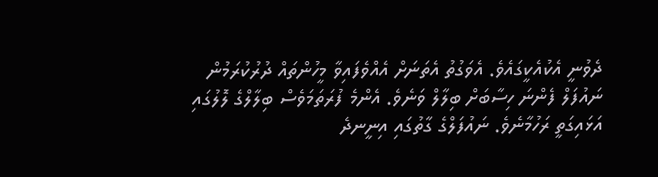ދެވުނީ އެކުއެކީގައެވެ. އެވަގުތު އެތަނަށް އެއްވެފައިވާ މީހުންތައް ދުރުކުރަމުން ނައުފަލް ފެންނަ ހިސާބަށް ބިލާލް ވަނެވެ. އެންމެ ފުރަތަމަވެސް ބިލާލްގެ ލޮލުގައި އަޅައިގަތީ ރަހުމާނެވެ. ނައުފަލްގެ ގާތުގައި އިނީނދެ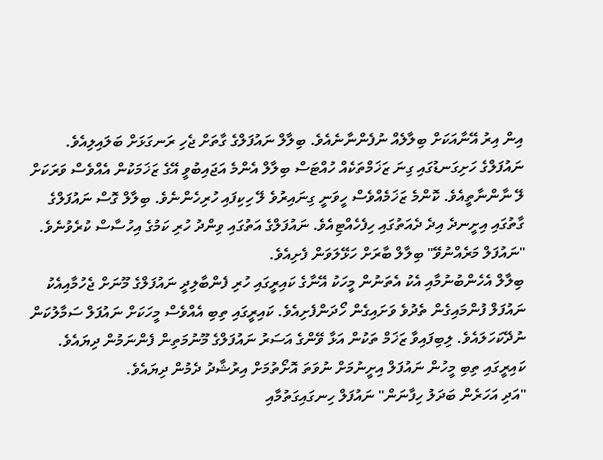އިން އިރު އޭނާއަކަށް ބިލާލެއް ނުފެންނާނެއެވެ. ބިލާލް ނައުފަލްގެ ގާތަށް ޖެހި ރަނގަޅަށް ބަލައިލިއެވެ. ނައުފަލްގެ ހަށިގަނޑުގައި ގިނަ ޒަޚަމްތަކެއް ހުއްޓަސް ބިލާލް އެންމެ އަޖައިބުވީ އޭގެ ޒަޚަމަކުން އެއްވެސް ވަރަކަށް ލޭ ނާންނާތީއެވެ. ކޮންމެ ޒަޚަމެއްވެސް ހީވަނީ ގިނައިރުވެ ލޭ ހިކިފައި ހުރިހެންނެވެ. ބިލާލް ގޮސް ނައުފަލްގެ ގާތުގައި އިށީނދެ އިދެ ދެއަތުގައި ހިފެހެއްޓިއެވެ. ނައުފަލްގެ އަތުގައި ވިންދު ހުރި ކަމުގެ އިހުސާސް ކުރެވުނެވެ.
"ނައުފަލް މަރެއްނުވޭ" ބިލާލް ބާރަށް ހަޅޭލަވަން ފެށިއެވެ.
ބިލާލް އެހެންބުނުމާއި އެކު އެތަނުން މީހަކު އޭނާގެ ކައިރީގައި ހުރި ފެންބާލިދީ ނައުފަލްގެ މޫނަށް ޖެހުމާއިއެކު ނައުފަލް ފުންމައިގެން ތެދުވެ ވަށައިގެން ހޯދަންފެށިއެވެ. ކައިރީގައި ތިބި އެއްވެސް މީހަކަށް ނައުފަލް ސަމާލުކަން ނުދޭކަހަލައެވެ. ލިބިފައިވާ ޒަޚަމް ތަކުން އަޅާ ވޭންގެ އަސަރު ނައުފަލްގެ މޫނުމަތިން ފެންނަމުން ދިޔައެވެ. ކައިރީގައި ތިބި މީހުން ނައުފަލް އިށީނުމަށް ނުވަތަ އޮށޯތުމަށް އިރުޝާދު ދެމުން ދިޔައެވެ.
"އަދި އަހަރެން ބަދަލު ހިފާނަން" ނައުފަލް ހިނގައިގަތުމާއި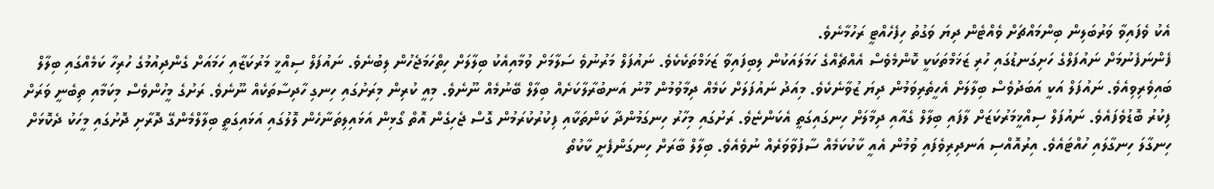އެކު ވެފައިވާ ވަރުބަލިން ބިންމައްޗަށް ވެއްޓެން ދިޔަ ވަގުތު ހިފެހެއްޓީ ރަހުމާނެވެ.
ފެންނަފެނުމަށް ނައުފަލްގެ ހަށިގަނޑުގައި ހުރި ޒަޚަމްތަކަކީ ކޮންމެވެސް އެއްޗެއްގެ ހަމަލައަކުން ލިބިފައިވާ ޒަޚަމްތަކެކެވެ. ނައުފަލް މަރުނުވެ ސަލާމަށް ވުމާއިއެކު ބިލާލަށް ހިތްހަމަޖެހުން ލިބުނެވެ. ނައުފަލް ސިއްޚީ މަރުކަޒާއި ހަމައަށް ގެންދިއުމުގެ ހުރިހާ ކަމެއްގައި ބިލާލް ބައިވެރިވިއެވެ. ނައުފަލް އަކީ އަބަދުވެސް ބިލާލަށް އެހީތެރިވަމުން ދިޔަ ޒުވާނެކެވެ. މިއަދު ނައުފަލަށް ކަމެއް ދިމާވުމުން މޫނު އަނބުރާލާކަށެއް ބިލާލް ބޭނުމެއް ނޫނެވެ. މިއީ ކުރިން މިރަށުގައި ހިނގި ހާދިސާތަކެއް ނޫނެވެ. ރަށުގެ މީހުންވެސް މިކަމާއި ތިބެނީ ވަރަށް ފިކުރު ބޮޑުވެފައެވެ. ނައުފަލް ސިއްޚީމަރުކަޒަށް ލާފައި ބިލާލް ގެއާއި ދިމާލަށް ހިނގައިގަތީ އެކަންޏެވެ. ރަށުގައި މިހާރު ހިނގަމުންދާ ކަންތަކާއި ފިކުރުކުރަމުން ގޮސް ޖެހިގެން އޮތް ގޯޅިން އަޅައިލިތަނާހެން ލޮލުގައި އަޅައިގަތީ ބިލާލްމެންގޭ ދޮރާށި ދޮށުގައި މީހަކު ދެކޮޅަށް ހިނގާލަ ހިނގާލައި ހުއްޓައެވެ. އިރުއޮއްސި އަނދިރިވެފައި ވުމުން އެއީ ކާކުކަމެއް ސާފުވާވަރެއް ނުވެއެވެ. ބިލާލް ބާރަށް ހިނގަންފެށީ ކާކުތޯ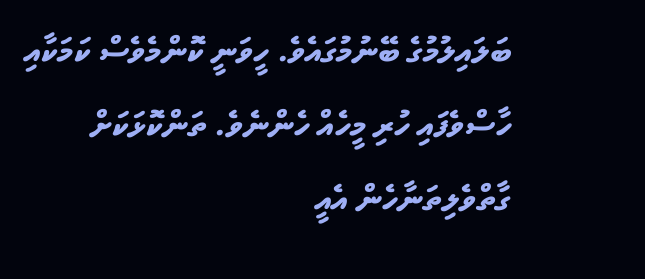ބަލައިލުމުގެ ބޭނުމުގައެވެ. ހީވަނީ ކޮންމެވެސް ކަމަކާއި ހާސްވެފައި ހުރި މީހެއް ހެންނެވެ. ތަންކޮޅަކަށް ގާތްވެލިތަނާހެން އެއީ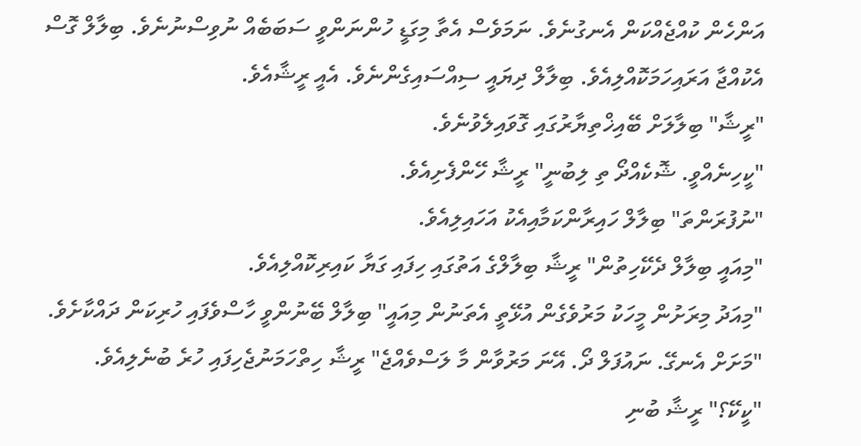އަންހެން ކުއްޖެއްކަން އެނގުނެވެ. ނަމަވެސް އެތާ މިގަޑީ ހުންނަންވީ ސަބަބެއް ނުވިސްނުނެވެ. ބިލާލް ގޮސް އެކުއްޖާ އަރައިހަމަކޮއްލިއެވެ. ބިލާލް ދިޔައީ ސިއްސައިގެންނެވެ. އެއީ ރީޝާއެވެ.
"ރީޝާ" ބިލާލަށް ބޭއިޚްތިޔާރުގައި ގޮވައިލެވުނެވެ.
"ކީހިނެއްވީ. ޝޮކެއްދޯ ތި ލިބުނީ" ރީޝާ ހޭންފެށިއެވެ.
"ނުފުރަންތަ" ބިލާލް ހައިރާންކަމާއިއެކު އަހައިލިއެވެ.
"މިއައީ ބިލާލް ދެކޭހިތުން" ރީޝާ ބިލާލްގެ އަތުގައި ހިފައި ގަޔާ ކައިރިކޮއްލިއެވެ.
"މިއަދު މިރަށުން މީހަކު މަރުވެގެން އުޅޭތީ އެތަނުން މިއައީ" ބިލާލް ބޭނުންވީ ހާސްވެފައި ހުރިކަން ދައްކާށެވެ.
"މަށަށް އެނގޭ. ނައުފަލް ދޯ. އޭނަ މަރުވާން މާ ލަސްވެއްޖެ" ރީޝާ ހިތްހަމަނުޖެހިފައި ހުރެ ބުނެލިއެވެ.
"ކީކޭ؟" ރީޝާ ބުނި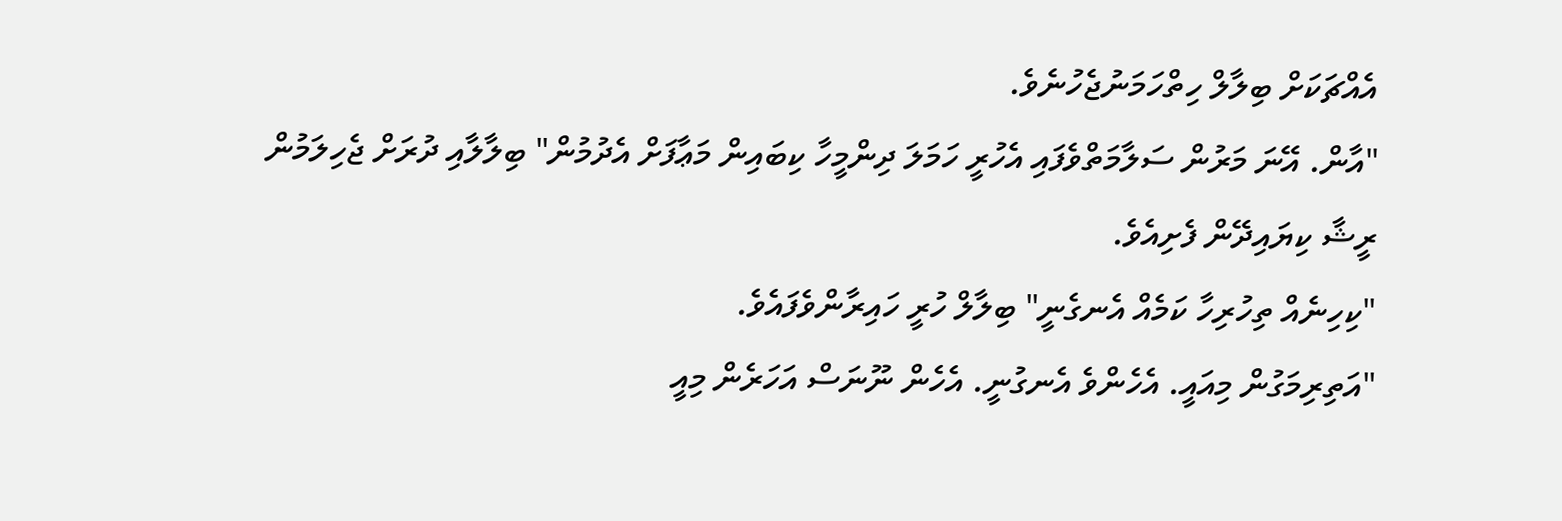އެއްޗަކަށް ބިލާލް ހިތްހަމަނުޖެހުނެވެ.
"އާން. އޭނަ މަރުން ސަލާމަތްވެފައި އެހުރީ ހަމަލަ ދިންމީހާ ކިބައިން މަޢާފަށް އެދުމުން" ބިލާލާއި ދުރަށް ޖެހިލަމުން ރީޝާ ކިޔައިދޭން ފެށިއެވެ.
"ކިހިނެއް ތިހުރިހާ ކަމެއް އެނގެނީ" ބިލާލް ހުރީ ހައިރާންވެފައެވެ.
"އަތިރިމަގުން މިއައީ. އެހެންވެ އެނގުނީ. އެހެން ނޫނަސް އަހަރެން މިއީ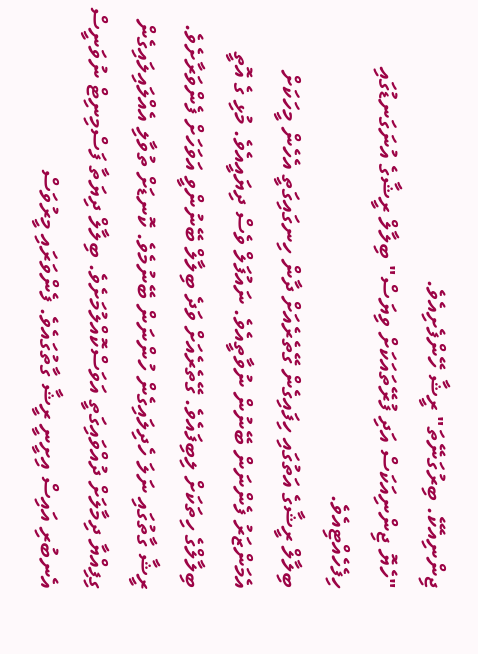ޖިންނިއެކޭ. ބިރުގަނޭތަ" ރީޝާ ހޭންފެށިއެވެ.
"ހެޔޮ ޖިންނިއަކަސް އަދި ފުރޭތައަކަށް ވިޔަސް" ބިލާލް ރީޝާގެ އުނަގަނޑުގައި ހިފެހެއްޓިއެވެ.
ބިލާލް ރީޝާގެ އަތުގައި ހިފައިގެން ގޭތެރެއަށް ދާން ހިނގައިގަތީ އެހެން މީހަކަށް އެމަންޒަރު ފެންނަން ބޭނުން ނުވާތީއެވެ. ނައުފަލް ވެސް ދިޔައީއެވެ. މުޅި ގެ އޮތީ ބިލާލްގެ ހިތަކަށް ލިބިފައެވެ. ގޭތެރެއަށް ވަދެ ބިލާލް ބޭނުންވީ އަވަހަށް ފެންވަރާށެވެ. ރީޝާ ގާތުގައި ނަލަ ހެދިލައިގެން ހުންނަން ބޭނުމެވެ. ކޮނޑަށް ތުވާލި އެއްލައިލައިގެން ގިފިއްޔާ ދިމާލަށް ދުއްވައިގަތީ އަވަސްކޮއްލުމަށެވެ. ބިލާލް ދިޔަތާ ފަސްމިނިޓް ނުވަނީސް އެނބުރި އައިސް އިށީނީ ރީޝާ ގާތުގައެވެ. ފެންވަރައި މީރުވަސް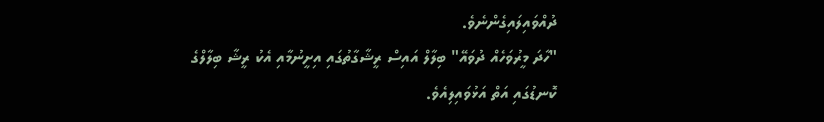ދުއްވައިލައިގެންނެވެ.
"ހާދަ މީރުވަހެއް ދުވައޭ" ބިލާލް އައިސް ރީޝާގާތުގައި އިށީނުމާއި އެކު ރީޝާ ބިލާލްގެ ކޮނޑުގައި އަތް އަޅުވައިލިއެވެ.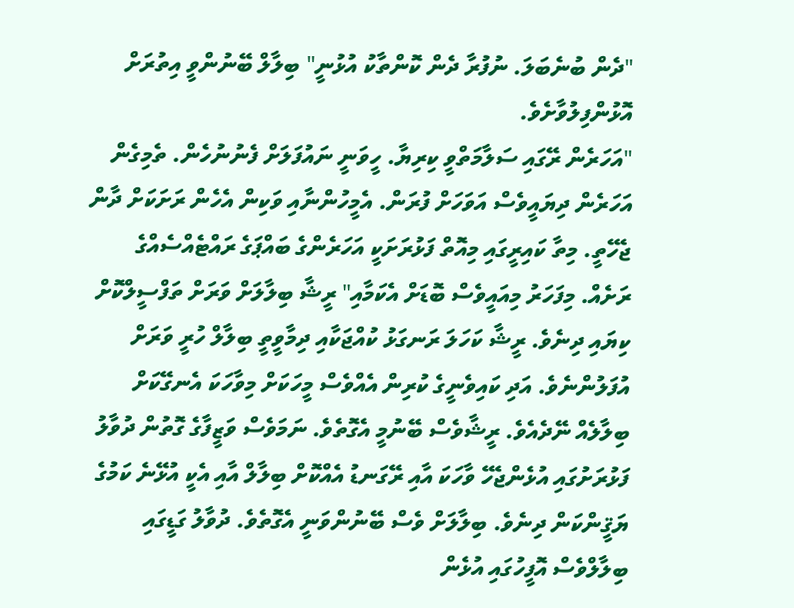"ދެން ބުނެބަލަ. ނުފުރާ ދެން ކޮންތާކު އުޅުނީ" ބިލާލް ބޭނުންވީ އިތުރަށް އޮޅުންފިލުވާށެވެ.
"އަހަރެން ރޭގައި ސަލާމަތްވީ ކިރިޔާ. ހީވަނީ ނައުފަލަށް ފެނުނުހެން. ތެމިގެން އަހަރެން ދިޔައީވެސް އަވަހަށް ފުރަން. އެމީހުންނާއި ވަކިން އެހެން ރަށަކަށް ދާން ޖެހޭތީ. މިތާ ކައިރީގައި މިއޮތް ފަޅުރަށަކީ އަހަރެންގެ ބައްޕަގެ ރައްޓެއްސެއްގެ ރަށެއް. މިފަހަރު މިއައީވެސް ބޮޑަށް އެކަމާއި" ރީޝާ ބިލާލަށް ވަރަށް ތަފްސީލްކޮށް ކިޔައި ދިނެވެ. ރީޝާ ކަހަލަ ރަނގަޅު ކުއްޖަކާއި ދިމާވީތީ ބިލާލް ހުރީ ވަރަށް އުފަލުންނެވެ. އަދި ކައިވެނީގެ ކުރިން އެއްވެސް މީހަކަށް މިވާހަކަ އެނގޭކަށް ބިލާލެއް ނޭދެއެވެ. ރީޝާވެސް ބޭނުމީ އެގޮތެވެ. ނަމަވެސް ވަޒީފާގެ ގޮތުން ދުވާލު ފަޅުރަށުގައި އުޅެންޖެހޭ ވާހަކަ އާއި ރޭގަނޑު އެއްކޮށް ބިލާލް އާއި އެކީ އުޅޭނެ ކަމުގެ ޔަޤީންކަން ދިނެވެ. ބިލާލަށް ވެސް ބޭނުންވަނީ އެގޮތެވެ. ދުވާލު ގަޑީގައި ބިލާލްވެސް އޮފީހުގައި އުޅެން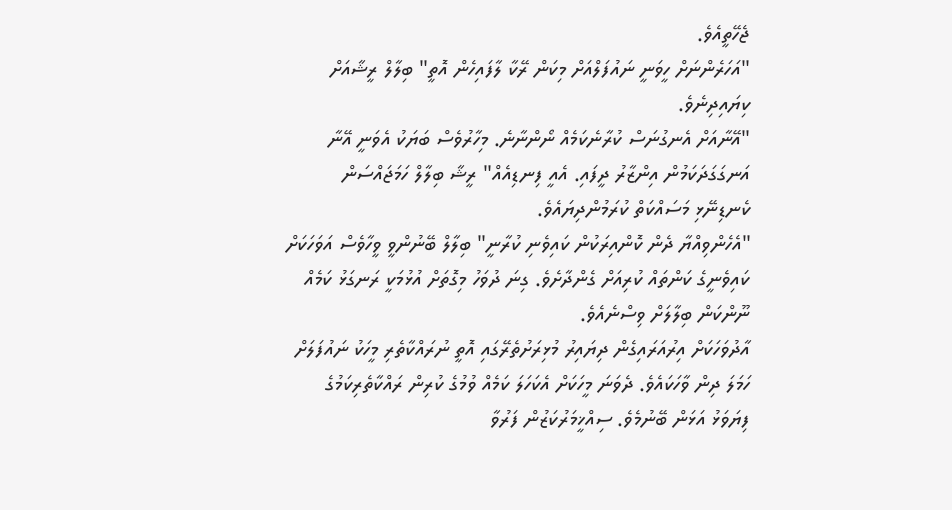ޖެހޭތީއެވެ.
"އަހަރެންނަށް ހީވަނީ ނައުފަލްއަށް މިކަން ރޭކާ ލާފައިހެން އޮތީ" ބިލާލް ރީޝާއަށް ކިޔައިދިނެވެ.
"އޭނާއަށް އެނގުނަސް ކުރާނެކަމެއް ނޯންނާނެ. މިހާރުވެސް ބަޔަކު އެވަނީ އޭނާ އަނގަގަދަކަމުން އިންޒާރު ދީފައި. އެއީ ފިނޑިއެއް" ރީޝާ ބިލާލް ހަމަޖައްސަން ކެނޑިނޭޅި މަސައްކަތް ކުރަމުންދިޔައެވެ.
"އެހެންވިއްޔާ ދެން ކޮންއިރަކުން ކައިވެނި ކުރާނީ" ބިލާލް ބޭނުންވީ ވީހާވެސް އަވަހަކަށް ކައިވެނީގެ ކަންތައް ކުރިއަށް ގެންދާށެވެ. ގިނަ ދުވަހު މިގޮތަށް އުޅުމަކީ ރަނގަޅު ކަމެއް ނޫންކަން ބިލާލަށް ވިސްނެއެވެ.
އާދުވަހަކަށް އިރުއަރައިގެން ދިޔައިރު މުޅިރަށުތެރޭގައި އޮތީ ނުރައްކާތެރި މީހަކު ނައުފަލަށް ހަމަލަ ދިން ވާހަކައެވެ. ދެވަނަ މީހަކަށް އެކަހަލަ ކަމެއް ވުމުގެ ކުރިން ރައްކާތެރިކަމުގެ ފިޔަވަޅު އަޅަން ބޭނުމެވެ. ސިއްޚީމަރުކަޒުން ފަރުވާ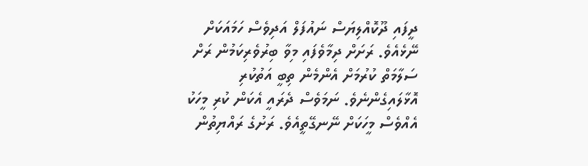ދީފައި ދޫކޮއްލިޔަސް ނައުފަލް އަދިވެސް ހަމައަކަށް ނޭޅެއެވެ. ރަށަށް ދިމާވެފައި މިވާ ބިރުވެރިކަމުން ރަށް ސަލާމަތް ކުރުމަށް އެންމެން ތިބީ އަތުކުރި އޮޅާލައިގެންނެވެ. ނަމަވެސް ދެރައީ އެކަން ކުރި މީހަކު އެއްވެސް މީހަކަށް ނޭނގޭތީއެވެ. ރަށުގެ ރައްޔިތުން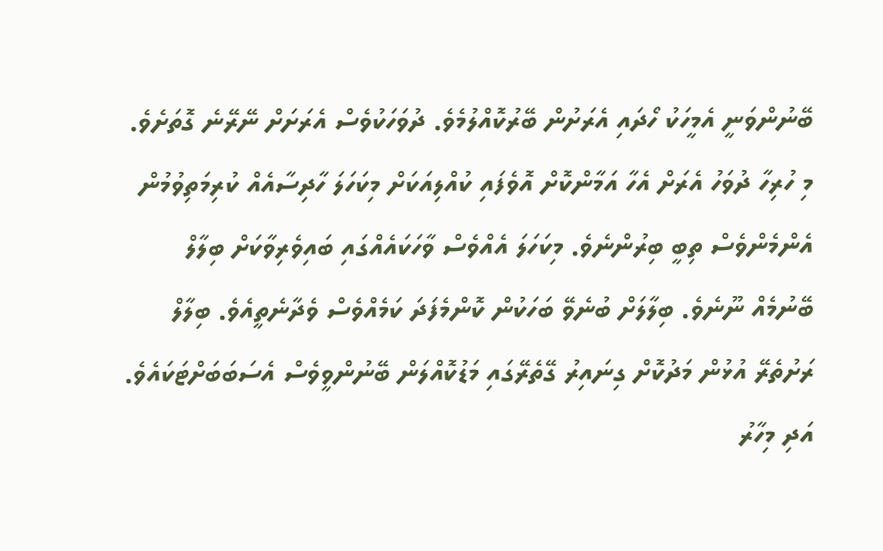ބޭނުންވަނީ އެމީހަކު ހޯދައި އެރަށުން ބޭރުކޮއްލުމެވެ. ދުވަހަކުވެސް އެރަށަށް ނޭރޭނެ ގޮތަށެވެ. މި ހުރިހާ ދުވަހު އެރަށް އެހާ އަމާންކޮށް އޮވެފައި ކުއްލިއަކަށް މިކަހަލަ ހާދިސާއެއް ކުރިމަތިވުމުން އެންމެންވެސް ތިބީ ބިރުންނެވެ. މިކަހަލަ އެއްވެސް ވާހަކައެއްގައި ބައިވެރިވާކަށް ބިލާލް ބޭނުމެއް ނޫނެވެ. ބިލާލަށް ބުނެވޭ ބަހަކުން ކޮންމެފަދަ ކަމެއްވެސް ވެދާނެތީއެވެ. ބިލާލް ރަށުތެރޭ އުޅުން މަދުކޮށް ގިނައިރު ގޭތެރޭގައި މަޑުކޮއްލަން ބޭނުންވީވެސް އެސަބަބަށްޓަކައެވެ. އަދި މިހާރު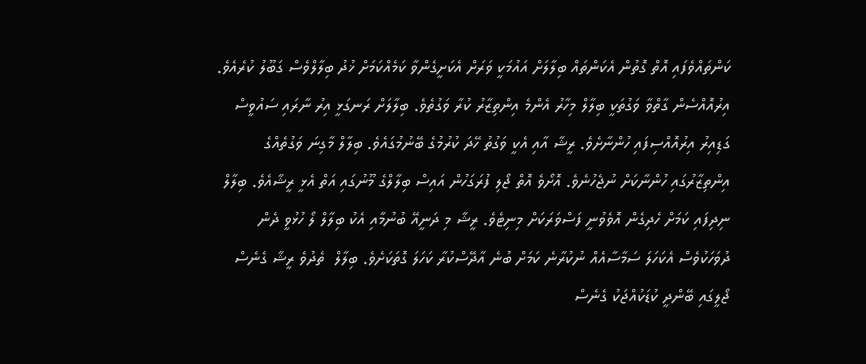ކަންތައްވެފައި އޮތް ގޮތުން އެކަންތައް ބިލާލަށް އައުމަކީ ވަރަށް އެކަށީގެންވާ ކަމެއްކަމަށް ޚުދު ބިލާލްވެސް ގަބޫލު ކުރެއެވެ.
އިރުއޮއްސެން ގާތްވާ ވަގުތަކީ ބިލާލް މިހާރު އެންމެ އިންތިޒާރު ކުރާ ވަގުތެވެ. ބިލާލަށް ރަނގަޅީ އިރު ނާރައި ސައުވީސް ގަޑިއިރު އިރުއޮއްސިފައި ހުންނާށެވެ. ރީޝާ އާއި އެކީ ވަގުތު ހޭދަ ކުރުމުގެ ބޭނުމުގައެވެ. ބިލާލް މާގިނަ ވަގުތެއްގެ އިންތިޒާރުގައި ހުންނާކަށް ނުޖެހުނެވެ. އޮށޯވެ އޮތް ޖޯލި ފުރަގަހުން އައިސް ބިލާލްގެ މޫނުގައި އަތް އެޅީ ރީޝާއެވެ. ބިލާލް ނިދިފައި ކަމަށް ހެދިގެން އޮވެވުނީ ފަސްވަރަކަށް މިނިޓެވެ. ރީޝާ މި ދަނީއޭ ބުނުމާއި އެކު ބިލާލް ލޯ ހުޅުވީ ދެން ދުވަހަކުވެސް އެކަހަލަ ސަމާސާއެއް ނުކުރާނެ ކަމަށް ބުނެ އާދޭސްކުރާ ކަހަލަ ގޮތަކަށެވެ. ބިލާލް  ތެދުވެ ރީޝާ ގެނެސް ޖޯލީގައި ބޭންދީ ކުޑަކުއްޖަކު ގެނެސް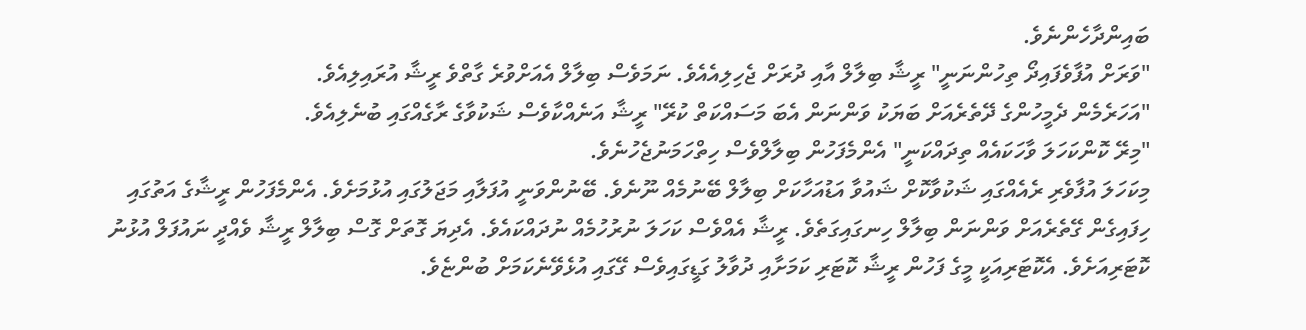ބައިންދާހެންނެވެ.
"ވަރަށް އުފާވެފައިދޯ ތިހުންނަނީ" ރީޝާ ބިލާލް އާއި ދުރަށް ޖެހިލިއެއެވެ. ނަމަވެސް ބިލާލް އެއަށްވުރެ ގާތްވެ ރީޝާ އުރައިލިއެވެ.
"އަހަރެމެން ދެމީހުންގެ ދޭތެރެއަށް ބަޔަކު ވަންނަން އެބަ މަސައްކަތް ކުރޭ" ރީޝާ އަނެއްކާވެސް ޝަކުވާގެ ރާގެއްގައި ބުނެލިއެވެ.
"މިރޭ ކޮންކަހަލަ ވާހަކައެއް ތިދައްކަނީ" އެންމެފަހުން ބިލާލްވެސް ހިތްހަމަނުޖެހުނެވެ.
މިކަހަލަ އުފާވެރި ރެއެއްގައި ޝަކުވާކޮށް ޝައުވާ އަޑުއަހާކަށް ބިލާލް ބޭނުމެއް ނޫނެވެ. ބޭނުންވަނީ އުފަލާއި މަޖަލުގައި އުޅުމަށެވެ. އެންމެފަހުން ރީޝާގެ އަތުގައި ހިފައިގެން ގޭތެރެއަށް ވަންނަން ބިލާލް ހިނގައިގަތެވެ. ރީޝާ އެއްވެސް ކަހަލަ ނުރުހުމެއް ނުދައްކައެވެ. އެދިޔަ ގޮތަށް ގޮސް ބިލާލް ރީޝާ ވެއްދީ ނައުފަލް އުޅުނު ކޮޓަރިއަށެވެ. އެކޮޓަރިއަކީ މީގެ ފަހުން ރީޝާ ކޮޓަރި ކަމަށާއި ދުވާލު ގަޑީގައިވެސް ގޭގައި އުޅެވޭނެކަމަށް ބުންޏެވެ.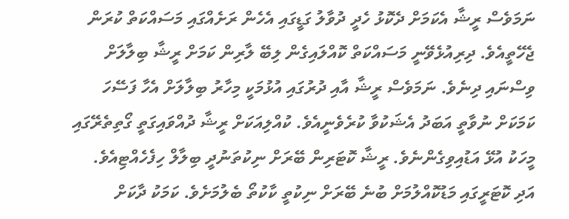ނަމަވެސް ރީޝާ އެކަމަށް ދެކޮޅު ހެދީ ދުވާލު ގަޑީގައި އެހެން ރަށެއްގައި މަސައްކަތް ކުރަން ޖެހޭތީއެވެ. ދިރިއުޅެވޭނީ މަސައްކަތް ކޮއްލައިގެން ލިބޭ ލާރިން ކަމަށް ރީޝާ ބިލާލަށް ވިސްނައި ދިނެވެ. ނަމަވެސް ރީޝާ އާއި ދުރުގައި އުޅުމަކީ މިހާރު ބިލާލަށް އެހާ ފަސޭހަ ކަމަކަށް ނުވާތީ އަބަދު އެޝަކުވާ ކުރެވެނީއެވެ. ކުއްލިއަކަށް ރީޝާ ދުއްވައިގަތީ ގޯތިތެރޭގައި މީހަކު އުޅޭ އަޑުއިވިގެންނެވެ. ރީޝާ ކޮޓަރިން ބޭރަށް ނިކުތަނުދީ ބިލާލް ހިފެހެއްޓިއެވެ. އަދި ކޮޓަރީގައި މަޑުކޮއްލުމަށް ބުނެ ބޭރަށް ނިކުތީ ކާކުތޯ ބެލުމަށެވެ. ކަމަކު ދާކަށް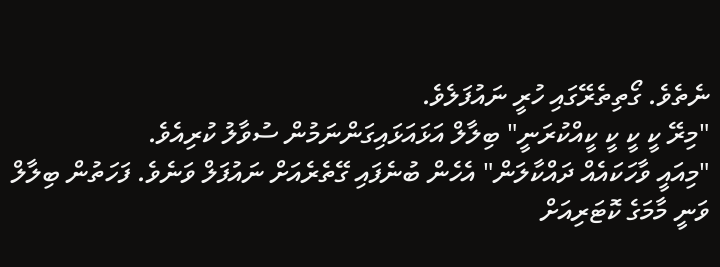ނެތެވެ. ގޯތިތެރޭގައި ހުރީ ނައުފަލެވެ.
"މިރޭ ކީ ކީ ކީ ކީއްކުރަނީ" ބިލާލް އަޅައަޅައިގަންނަމުން ސުވާލު ކުރިއެވެ.
"މިއައީ ވާހަކައެއް ދައްކާލަން" އެހެން ބުނެފައި ގޭތެރެއަށް ނައުފަލް ވަނެވެ. ފަހަތުން ބިލާލް ވަނީ މާމަގެ ކޮޓަރިއަށް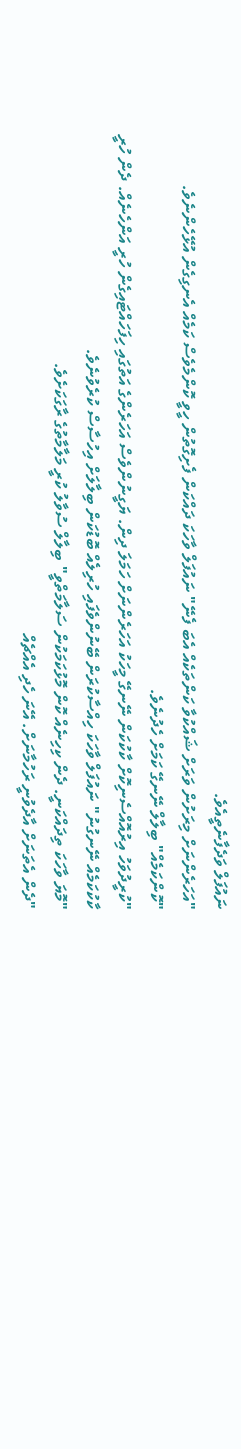ނައުފަލް ވަދެފާނެތީއެވެ.
"އަހަރެންނަށް މިރަށުން ވަރަށް ޝައްކުވާ ކަންތަކެއް އެބަ ފެނޭ" ނައުފަލް ވާހަކަ ދައްކަން ފެށިގޮތުން ހީވީ ކޮންމެވެސް ކަމެއް އެނގިގެން އުޅޭހެންނެވެ.
"ކޮންކަމެއް" ބިލާލް ނޭނގޭ ކަމަށް ހެދުނެވެ.
"ކުރީދުވަހު އިރުއޮއްސެނިކޮށް ކާކުކަން ނޭނގޭ މީހަކު އަހަރެންނަށް ހަމަލަ ދިން. ޔަގީނުންވެސް އަހަރެންގެ އަތުގައި ހިފަހައްޓައިގެން ހުރީ އަންހެނެއް. ދެން ހުރީ ކާކުކަމެއް ނޭނގުނު" ނައުފަލް ވާހަކަ ހިއްސާކުރަން ބޭނުންވެފައި ހުރިލެއް ބޮޑުކަން ބިލާލަށް އިހުސާސް ކުރެވުނެވެ.
"މޮޔަ ވާހަކަ ތިދައްކަނީ. ދެން ކިހިނެއް ކޮން މޮޅުކަމަކުން ސަލާމަތްވީ" ބިލާލް ސުވާލު ކުރީ މަލާމާތުގެ ރާގަކަށެވެ.
"ދެން އެތަނަށް އާދެވުނީ ރަހުމާނަށް. އޭނަ ހެދި އެއްޗެއް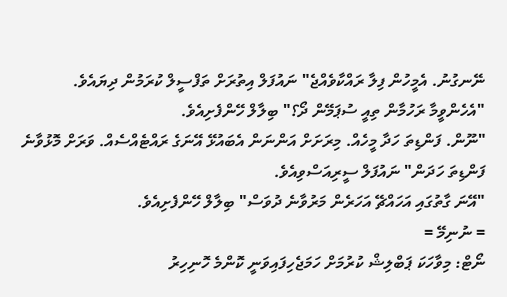ނޭނގުނު. އެމީހުން ފިލާ ރައްކާވެއްޖެ" ނައުފަލް އިތުރަށް ތަފްސީލް ކުރަމުން ދިޔައެވެ.
"އެހެންވީމާ ރަހުމާން ތިއީ ސުޕަމޭން ދޯ؟" ބިލާލް ހޭންފެށިއެވެ.
"ނޫން. ފަންޑިތަ ހަދާ މީހެއް. މިރަށަށް އަންނަން އެބައުޅޭ އޭނަގެ ރައްޓެއްސެއް. ވަރަށް މޮޅުވާނެ ފަންޑިތަ ހަދަން" ނައުފަލް ސީރިއަސްވިއެވެ.
"އޭނަ ގާތުގައި އަހައްޗޭ އަހަރެން މަރުވާނެ ދުވަސް" ބިލާލް ހޭންފެށިއެވެ.
= ނުނިމޭ =
ނޯޓް: މިވާހަކަ ޕަބްލިޝް ކުރުމަށް ހަމަޖެހިފައިވަނީ ކޮންމެ ހޮނިހިރު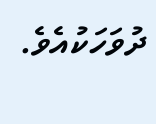ދުވަހަކުއެވެ.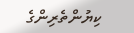ކިޔުންތެރިންގެ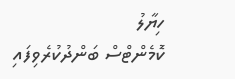ހިޔާލު
ކޮމެންޓްސް ބަންދުކުރެވިފައި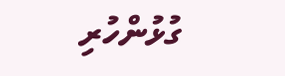ގުޅުންހުރި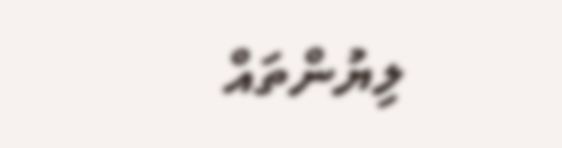ލިޔުންތައް